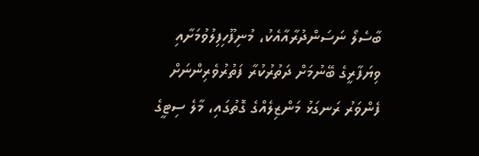ބާސެލޯ ނަސަންދުރާއާއެކު، މުނިފޫހިފިލުވުމަށާއި ވިޔަފާރީގެ ބޭނުމަށް ދަތުރުކުރާ ފަތުރުވެރިންނަށް ފެންވަރު ރަނގަޅު މަންޒިލެއްގެ ގޮތުގައި، މާލެ ސިޓީގެ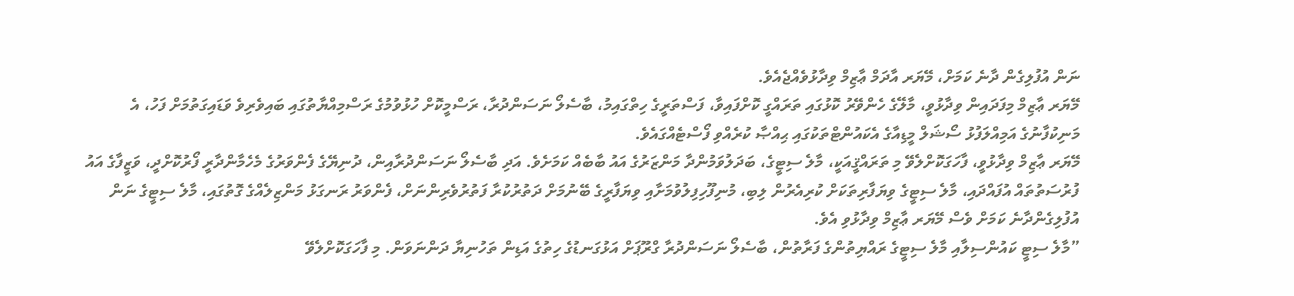ނަން އުފުލިގެން ދާނެ ކަމަށް، މޭޔަރ އާދަމް ޢާޒިމް ވިދާޅުވެއްޖެއެވެ.
މޭޔަރ ޢާޒިމް މިފަދައިން ވިދާޅުވީ، މާލޭގެ ހެންވޭރު ކޮޅުގައި ތަރައްގީ ކޮށްފައިވާ، ފަސްތަރީގެ ހިތްގައިމު، ބާސެލޯ ނަސަންދުރާ، ރަސްމީކޮށް ހުޅުވުމުގެ ރަސްމިއްޔާތުގައި ބައިވެރިވެ ވަޑައިގަތުމަށް ފަހު، އެ މަނިކުފާނުގެ އަމިއްލަފުޅު ސޯޝަލް މީޑިއާގެ އެކައުންޓްތަކުގައި ޙިއްޞާ ކުރެއްވި ފޯސްޓެއްގައެވެ.
މޭޔަރ ޢާޒިމް ވިދާޅުވީ، ފާހަގަކޮށްލެވޭ މި ތަރައްޤީއަކީ، މާލެ ސިޓީގެ، ބަދަލުވަމުންދާ މަންޒަރުގެ އައު ބާބެއް ކަމަށެވެ. އަދި ބާސެލޯ ނަސަންދުރާއިން، ދުނިޔޭގެ ފެންވަރުގެ މެހެމާންދާރީ ފޯރުކޮށްދީ، ވަޒީފާގެ އައު ފުރުސަތުތައް އުފައްދައި، މާލެ ސިޓީގެ ވިޔަފާރިތަކަށް ކުރިއެރުން ލިބި، މުނިފޫހިފިލުވުމަށާއި ވިޔަފާރީގެ ބޭނުމަށް ދަތުރުކުރާ ފަތުރުވެރިންނަށް، ފެންވަރު ރަނގަޅު މަންޒިލެއްގެ ގޮތުގައި، މާލެ ސިޓީގެ ނަން އުފުލިގެންދާނެ ކަމަށް ވެސް މޭޔަރ ޢާޒިމް ވިދާޅުވި އެވެ.
”މާލެ ސިޓީ ކައުންސިލާއި މާލެ ސިޓީގެ ރައްޔިތުންގެ ފަރާތުން، ބާސެލޯ ނަސަންދުރާ ގްރޫޕަށް އަޅުގަނޑުގެ ހިތުގެ އަޑިން ތަހުނިޔާ ދަންނަވަން. މި ފާހަގަކޮށްލެވޭ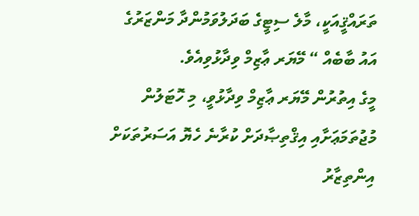ތަރައްޤީއަކީ، މާލެ ސިޓީގެ ބަދަލުވަމުންދާ މަންޒަރުގެ އައު ބާބެއް “ މޭޔަރ ޢާޒިމް ވިދާޅުވިއެވެ.
މީގެ އިތުރުން މޭޔަރ ޢާޒިމް ވިދާޅުވީ، މި ހޮޓަލުން މުޖުތަމަޢަށާއި އިޤްތިޞާދަށް ކުރާނެ ހެޔޮ އަސަރުތަކަށް އިންތިޒާރު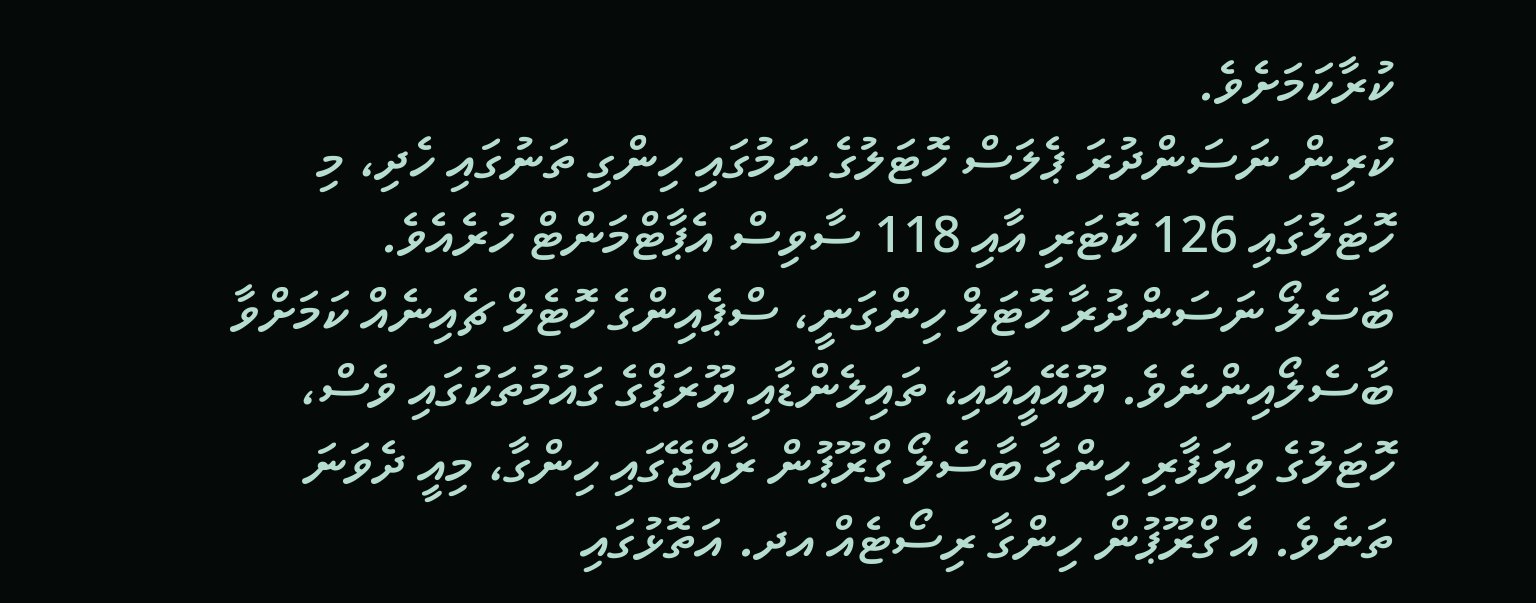ކުރާކަމަށެވެ.
ކުރިން ނަސަންދުރަ ޕެލަސް ހޮޓަލުގެ ނަމުގައި ހިންގި ތަނުގައި ހެދި، މި ހޮޓަލުގައި 126 ކޮޓަރި އާއި 118 ސާވިސް އެޕާޓްމަންޓް ހުރެއެވެ.
ބާސެލޯ ނަސަންދުރާ ހޮޓަލް ހިންގަނީ، ސްޕެއިންގެ ހޮޓެލް ޗެއިނެއް ކަމަށްވާ ބާސެލޯއިންނެވެ. ޔޫއޭއީއާއި، ތައިލެންޑާއި ޔޫރަޕްގެ ގައުމުތަކުގައި ވެސް، ހޮޓަލުގެ ވިޔަފާރި ހިންގާ ބާސެލޯ ގްރޫޕުން ރާއްޖޭގައި ހިންގާ، މިއީ ދެވަނަ ތަނެވެ. އެ ގްރޫޕުން ހިންގާ ރިސޯޓެއް އދ. އަތޮޅުގައި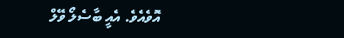އޮވެއެވެ. އެއީ ބާސެލޯ ވޭލް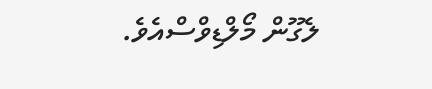ލެގޫން މޯލްޑިވްސްއެވެ.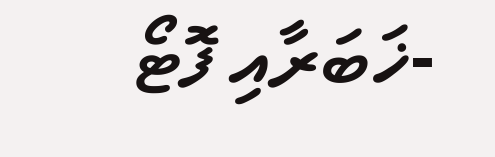-ޚަބަރާއި ފޮޓޯ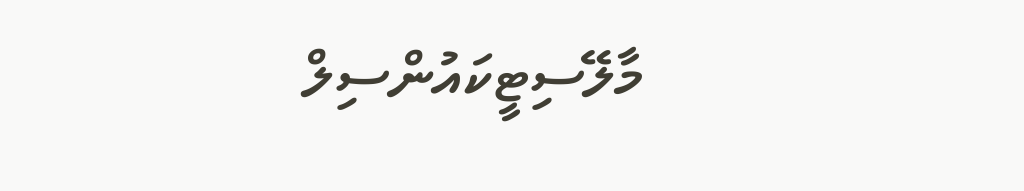މާލޭސިޓީކައުންސިލް